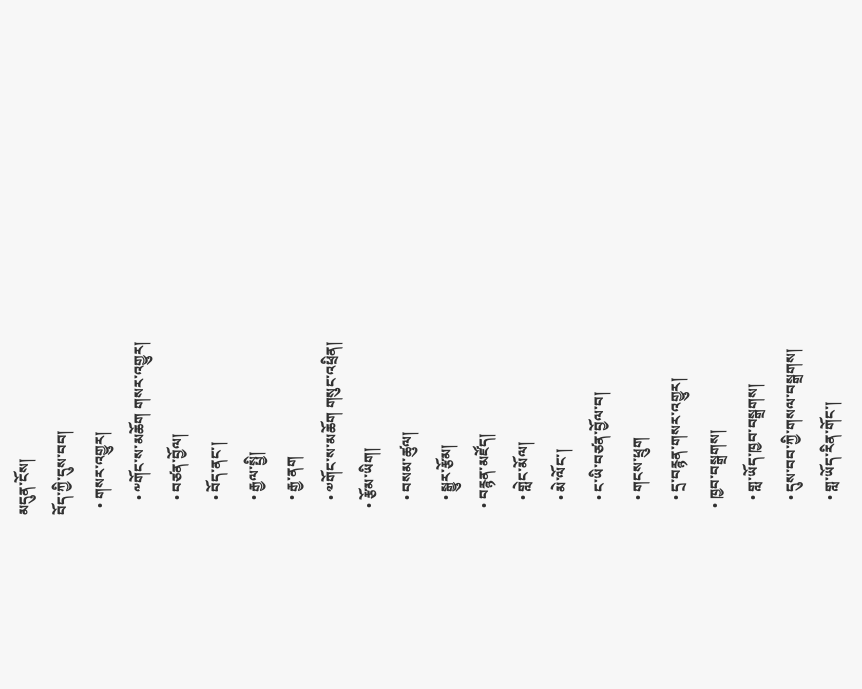མདུན་ངོས།
བོད་ཀྱི་དུས་བབ།
  • གསར་འགྱུར།
    • ༸གོང་ས་མཆོག གསར་འགྱུར།
    • བཙན་བྱོལ།
    • བོད་ནང་།
    • རྒྱལ་སྤྱི།
    • རྒྱ་ནག
    • ༧གོང་ས་མཆོག གསུང་འཕྲིན།
  • རྩོམ་ཡིག།
    • བསམ་ཚུལ།
    • སྒྱུར་རྩོམ།
  • བརྙན་མཛོད།
    • གླེང་མོལ།
    • མེ་ལོང་།
    • ང་ཡི་བཙན་བྱོལ་བ།
    • གངས་ཕྲུག
    • དྲ་བརྙན་གསར་འགྱུར།
  • ཁྱབ་བསྒྲགས།
    • གླ་ཡོད་ཁྱབ་བསྒྲགས།
    • དུས་བབ་ཀྱི་གསལ་བསྒྲགས།
    • གླ་ཡོད་རིན་གོང་།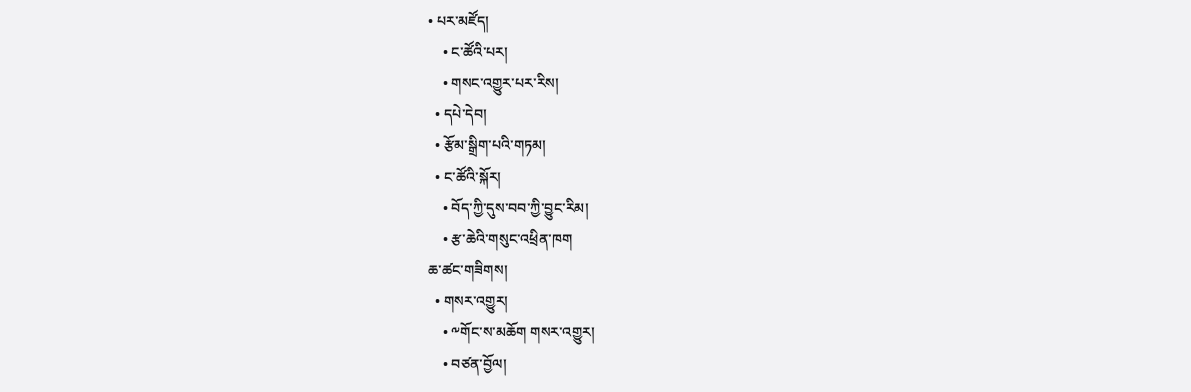• པར་མཛོད།
    • ང་ཚོའི་པར།
    • གསང་འགྱུར་པར་རིས།
  • དཔེ་དེབ།
  • རྩོམ་སྒྲིག་པའི་གཏམ།
  • ང་ཚོའི་སྐོར།
    • བོད་ཀྱི་དུས་བབ་ཀྱི་བྱུང་རིམ།
    • རྩ་ཆེའི་གསུང་འཕྲིན་ཁག
ཆ་ཚང་གཟིགས།
  • གསར་འགྱུར།
    • ༸གོང་ས་མཆོག གསར་འགྱུར།
    • བཙན་བྱོལ།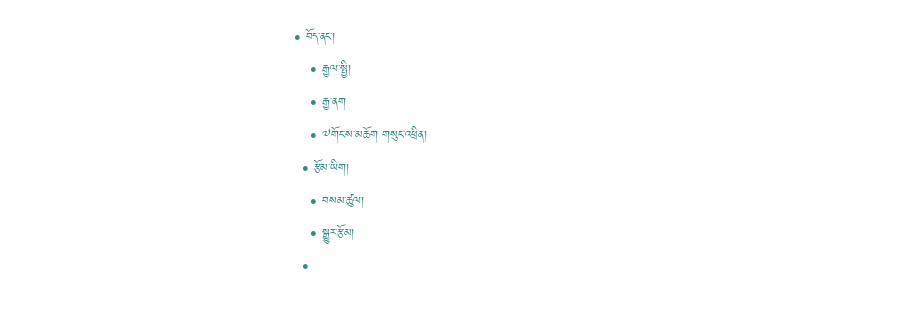• བོད་ནང་།
    • རྒྱལ་སྤྱི།
    • རྒྱ་ནག
    • ༧གོང་ས་མཆོག གསུང་འཕྲིན།
  • རྩོམ་ཡིག།
    • བསམ་ཚུལ།
    • སྒྱུར་རྩོམ།
  •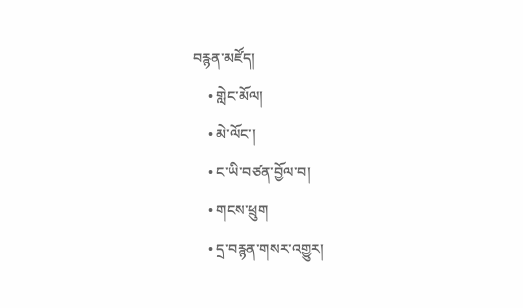བརྙན་མཛོད།
    • གླེང་མོལ།
    • མེ་ལོང་།
    • ང་ཡི་བཙན་བྱོལ་བ།
    • གངས་ཕྲུག
    • དྲ་བརྙན་གསར་འགྱུར།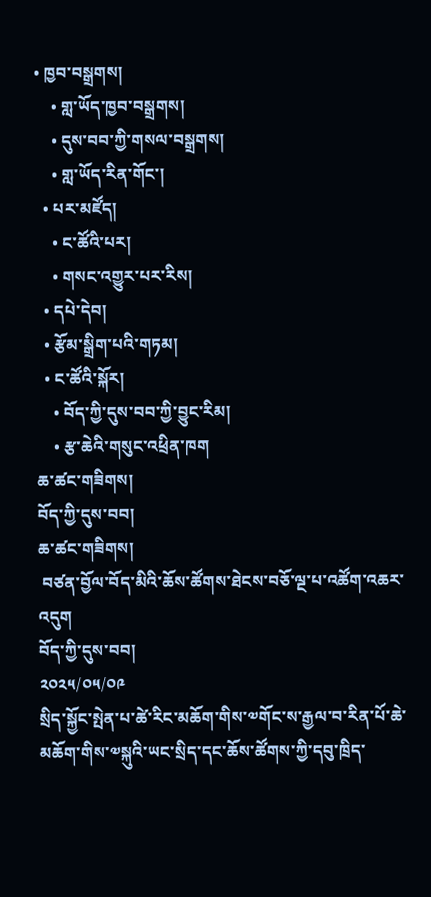• ཁྱབ་བསྒྲགས།
    • གླ་ཡོད་ཁྱབ་བསྒྲགས།
    • དུས་བབ་ཀྱི་གསལ་བསྒྲགས།
    • གླ་ཡོད་རིན་གོང་།
  • པར་མཛོད།
    • ང་ཚོའི་པར།
    • གསང་འགྱུར་པར་རིས།
  • དཔེ་དེབ།
  • རྩོམ་སྒྲིག་པའི་གཏམ།
  • ང་ཚོའི་སྐོར།
    • བོད་ཀྱི་དུས་བབ་ཀྱི་བྱུང་རིམ།
    • རྩ་ཆེའི་གསུང་འཕྲིན་ཁག
ཆ་ཚང་གཟིགས།
བོད་ཀྱི་དུས་བབ།
ཆ་ཚང་གཟིགས།
 བཙན་བྱོལ་བོད་མིའི་ཆོས་ཚོགས་ཐེངས་བཅོ་ལྔ་པ་འཚོག་འཆར་འདུག
བོད་ཀྱི་དུས་བབ།
༢༠༢༥/༠༥/༠༩
སྲིད་སྐྱོང་སྤེན་པ་ཚེ་རིང་མཆོག་གིས་༧གོང་ས་རྒྱལ་བ་རིན་པོ་ཆེ་མཆོག་གིས་༧སྐུའི་ཡང་སྲིད་དང་ཆོས་ཚོགས་ཀྱི་དབུ་ཁྲིད་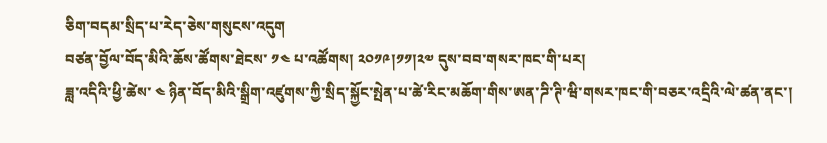ཅིག་བདམ་སྲིད་པ་རེད་ཅེས་གསུངས་འདུག
བཙན་བྱོལ་བོད་མིའི་ཆོས་ཚོགས་ཐེངས་ ༡༤ པ་འཚོགས། ༢༠༡༩།༡༡།༢༧ དུས་བབ་གསར་ཁང་གི་པར།
ཟླ་འདིའི་ཕྱི་ཚེས་ ༤ ཉིན་བོད་མིའི་སྒྲིག་འཛུགས་ཀྱི་སྲིད་སྐྱོང་སྤེན་པ་ཚེ་རིང་མཆོག་གིས་ཨན་ཌི་ཊི་ཝི་གསར་ཁང་གི་བཅར་འདྲིའི་ལེ་ཚན་ནང་།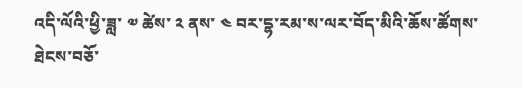འདི་ལོའི་ཕྱི་ཟླ་ ༧ ཚེས་ ༢ ནས་ ༤ བར་དྷ་རམ་ས་ལར་བོད་མིའི་ཆོས་ཚོགས་ཐེངས་བཅོ་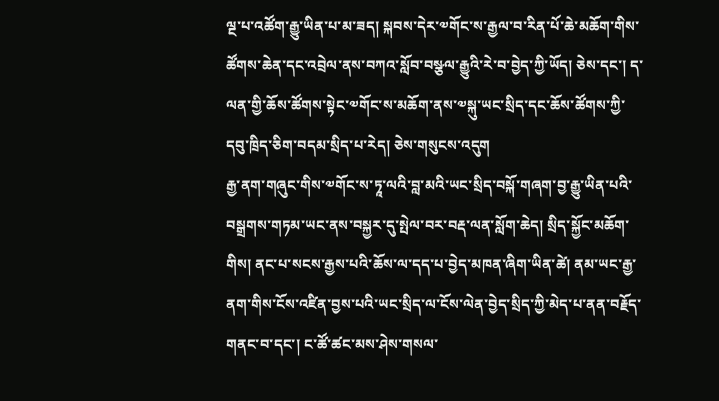ལྔ་པ་འཚོག་རྒྱུ་ཡིན་པ་མ་ཟད། སྐབས་དེར་༧གོང་ས་རྒྱལ་བ་རིན་པོ་ཆེ་མཆོག་གིས་ཚོགས་ཆེན་དང་འབྲེལ་ནས་བཀའ་སློབ་བསྩལ་རྒྱུའི་རེ་བ་བྱེད་ཀྱི་ཡོད། ཅེས་དང་། ད་ལན་གྱི་ཆོས་ཚོགས་སྟེང་༧གོང་ས་མཆོག་ནས་༧སྐུ་ཡང་སྲིད་དང་ཆོས་ཚོགས་ཀྱི་དབུ་ཁྲིད་ཅིག་བདམ་སྲིད་པ་རེད། ཅེས་གསུངས་འདུག
རྒྱ་ནག་གཞུང་གིས་༧གོང་ས་ཏཱ་ལའི་བླ་མའི་ཡང་སྲིད་བསྐོ་གཞག་བྱ་རྒྱུ་ཡིན་པའི་བསྒྲགས་གཏམ་ཡང་ནས་བསྐྱར་དུ་སྤེལ་བར་བརྡ་ལན་སློག་ཆེད། སྲིད་སྐྱོང་མཆོག་གིས། ནང་པ་སངས་རྒྱས་པའི་ཆོས་ལ་དད་པ་བྱེད་མཁན་ཞིག་ཡིན་ཚེ། ནམ་ཡང་རྒྱ་ནག་གིས་ངོས་འཛིན་བྱས་པའི་ཡང་སྲིད་ལ་ངོས་ལེན་བྱེད་སྲིད་ཀྱི་མེད་པ་ནན་བརྗོད་གནང་བ་དང་། ང་ཚོ་ཚང་མས་ཤེས་གསལ་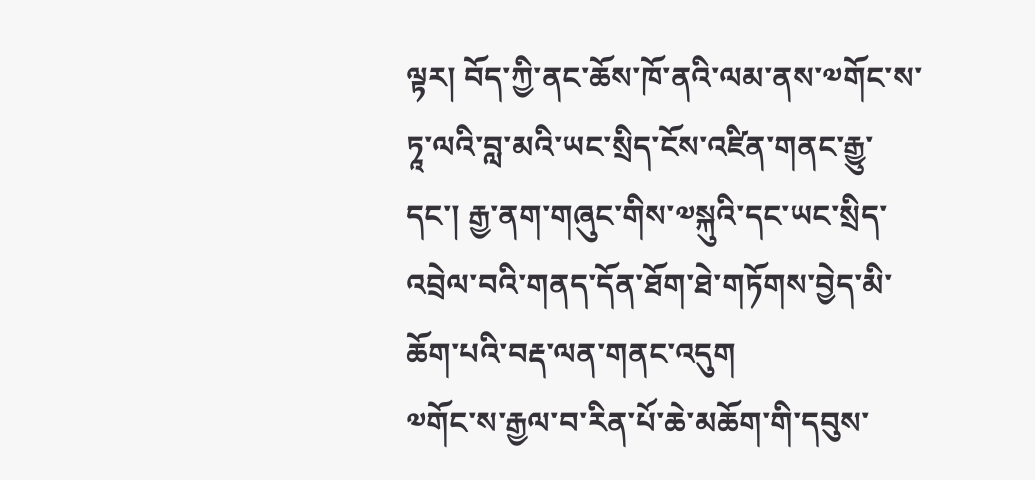ལྟར། བོད་ཀྱི་ནང་ཆོས་ཁོ་ནའི་ལམ་ནས་༧གོང་ས་ཏཱ་ལའི་བླ་མའི་ཡང་སྲིད་ངོས་འཛིན་གནང་རྒྱུ་དང་། རྒྱ་ནག་གཞུང་གིས་༧སྐུའི་དང་ཡང་སྲིད་འབྲེལ་བའི་གནད་དོན་ཐོག་ཐེ་གཏོགས་བྱེད་མི་ཆོག་པའི་བརྡ་ལན་གནང་འདུག
༧གོང་ས་རྒྱལ་བ་རིན་པོ་ཆེ་མཆོག་གི་དབུས་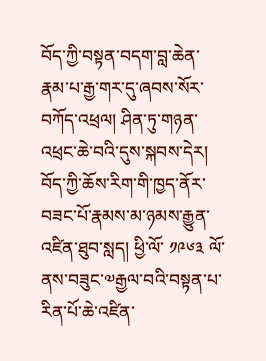བོད་ཀྱི་བསྟན་བདག་བླ་ཆེན་རྣམ་པ་རྒྱ་གར་དུ་ཞབས་སོར་བཀོད་འཕྲལ། ཤིན་ཏུ་གཉན་འཕྲང་ཆེ་བའི་དུས་སྐབས་དེར། བོད་ཀྱི་ཆོས་རིག་གི་ཁྱད་ནོར་བཟང་པོ་རྣམས་མ་ཉམས་རྒྱུན་འཛིན་ཐུབ་སླད། ཕྱི་ལོ་ ༡༩༦༣ ལོ་ནས་བཟུང་༧རྒྱལ་བའི་བསྟན་པ་རིན་པོ་ཆེ་འཛིན་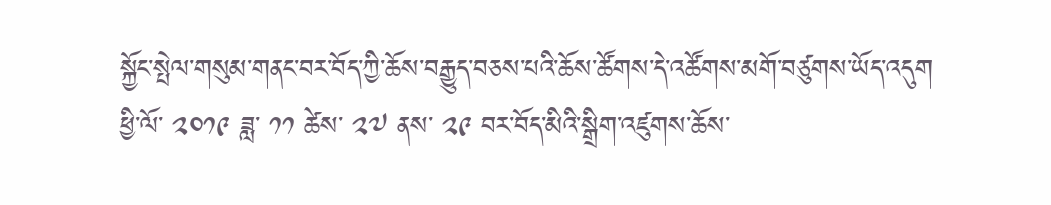སྐྱོང་སྤེལ་གསུམ་གནང་བར་བོད་ཀྱི་ཆོས་བརྒྱུད་བཅས་པའི་ཆོས་ཚོགས་དེ་འཚོགས་མགོ་བཙུགས་ཡོད་འདུག
ཕྱི་ལོ་ ༢༠༡༩ ཟླ་ ༡༡ ཚེས་ ༢༧ ནས་ ༢༩ བར་བོད་མིའི་སྒྲིག་འཛུགས་ཆོས་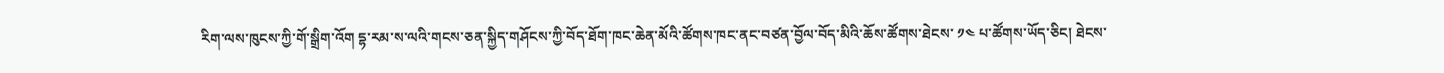རིག་ལས་ཁུངས་ཀྱི་གོ་སྒྲིག་འོག དྷ་རམ་ས་ལའི་གངས་ཅན་སྐྱིད་གཤོངས་ཀྱི་བོད་ཐོག་ཁང་ཆེན་མོའི་ཚོགས་ཁང་ནང་བཙན་བྱོལ་བོད་མིའི་ཆོས་ཚོགས་ཐེངས་ ༡༤ པ་ཚོགས་ཡོད་ཅིང། ཐེངས་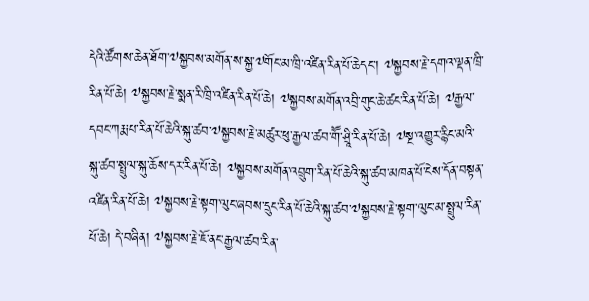དེའི་ཚོགས་ཆེན་ཐོག་༧སྐྱབས་མགོན་ས་སྐྱ་༧གོང་མ་ཁྲི་འཛིན་རིན་པོ་ཆེདང་། ༧སྐྱབས་རྗེ་དགའ་ལྡན་ཁྲི་རིན་པོ་ཆེ། ༧སྐྱབས་རྗེ་སྨན་རི་ཁྲི་འཛིན་རིན་པོ་ཆེ། ༧སྐྱབས་མགོན་འབྲི་གུང་ཆེ་ཚང་རིན་པོ་ཆེ། ༧རྒྱལ་དབང་ཀརྨ་པ་རིན་པོ་ཆེའི་སྐུ་ཚབ་༧སྐྱབས་རྗེ་མཚུར་ཕུ་རྒྱལ་ཚབ་གཽ་ཤྲཱི་རིན་པོ་ཆེ། ༧སྔ་འགྱུར་རྙིང་མའི་སྐུ་ཚབ་སྤྲུལ་སྐུ་ཆོས་དར་རིན་པོ་ཆེ། ༧སྐྱབས་མགོན་འབྲུག་རིན་པོ་ཆེའི་སྐུ་ཚབ་མཁན་པོ་ངེས་དོན་བསྟན་འཛིན་རིན་པོ་ཆེ། ༧སྐྱབས་རྗེ་སྟག་ལུང་ཞབས་དྲུང་རིན་པོ་ཆེའི་སྐུ་ཚབ་༧སྐྱབས་རྗེ་སྟག་ལུང་མ་སྤྲུལ་རིན་པོ་ཆེ། དེ་བཞིན། ༧སྐྱབས་རྗེ་ཇོ་ནང་རྒྱལ་ཚབ་རིན་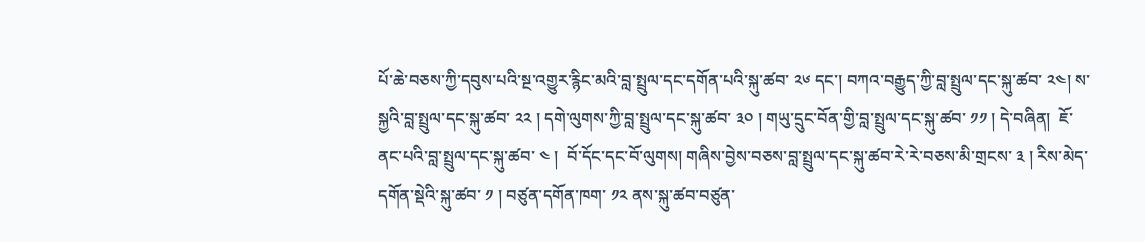པོ་ཆེ་བཅས་ཀྱི་དབུས་པའི་སྔ་འགྱུར་རྙིང་མའི་བླ་སྤྲུལ་དང་དགོན་པའི་སྐུ་ཚབ་ ༢༦ དང་། བཀའ་བརྒྱུད་ཀྱི་བླ་སྤྲུལ་དང་སྐུ་ཚབ་ ༢༤། ས་སྐྱའི་བླ་སྤྲུལ་དང་སྐུ་ཚབ་ ༢༢ ། དགེ་ལུགས་ཀྱི་བླ་སྤྲུལ་དང་སྐུ་ཚབ་ ༣༠ ། གཡུ་དྲུང་བོན་གྱི་བླ་སྤྲུལ་དང་སྐུ་ཚབ་ ༡༡ ། དེ་བཞིན།  ཇོ་ནང་པའི་བླ་སྤྲུལ་དང་སྐུ་ཚབ་ ༤ །  བོ་དོང་དང་བོ་ལུགས། གཞིས་བྱེས་བཅས་བླ་སྤྲུལ་དང་སྐུ་ཚབ་རེ་རེ་བཅས་མི་གྲངས་ ༣ ། རིས་མེད་དགོན་སྡེའི་སྐུ་ཚབ་ ༡ ། བཙུན་དགོན་ཁག་ ༡༢ ནས་སྐུ་ཚབ་བཙུན་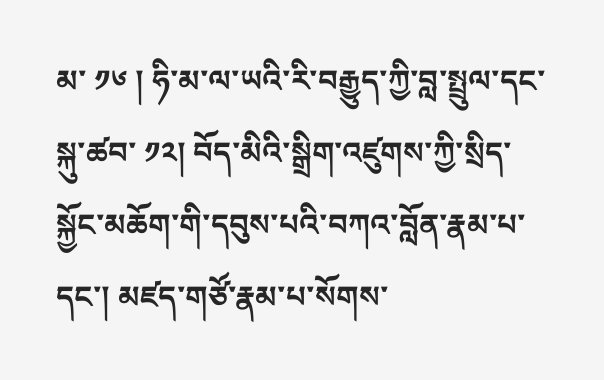མ་ ༡༦ ། ཧི་མ་ལ་ཡའི་རི་བརྒྱུད་ཀྱི་བླ་སྤྲུལ་དང་སྐུ་ཚབ་ ༡༢། བོད་མིའི་སྒྲིག་འཛུགས་ཀྱི་སྲིད་སྐྱོང་མཆོག་གི་དབུས་པའི་བཀའ་བློན་རྣམ་པ་དང་། མཛད་གཙོ་རྣམ་པ་སོགས་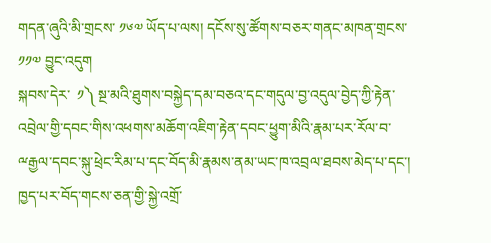གདན་ཞུའི་མི་གྲངས་ ༡༦༧ ཡོད་པ་ལས། དངོས་སུ་ཚོགས་བཅར་གནང་མཁན་གྲངས་ ༡༡༧ བྱུང་འདུག
སྐབས་དེར་  ༡༽ སྔ་མའི་ཐུགས་བསྐྱེད་དམ་བཅའ་དང་གདུལ་བྱ་འདུལ་བྱེད་ཀྱི་རྟེན་འབྲེལ་གྱི་དབང་གིས་འཕགས་མཆོག་འཇིག་རྟེན་དབང་ཕྱུག་མིའི་རྣམ་པར་རོལ་བ་ྋརྒྱལ་དབང་སྐུ་ཕྲེང་རིམ་པ་དང་བོད་མི་རྣམས་ནམ་ཡང་ཁ་འབྲལ་ཐབས་མེད་པ་དང་། ཁྱད་པར་བོད་གངས་ཅན་གྱི་སྐྱེ་འགྲོ་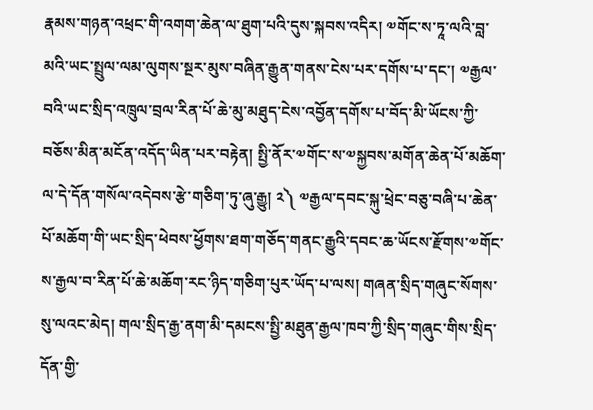རྣམས་གཉན་འཕྲང་གི་འགག་ཆེན་ལ་ཐུག་པའི་དུས་སྐབས་འདིར། ༧གོང་ས་ཏཱ་ལའི་བླ་མའི་ཡང་སྤྲུལ་ལམ་ལུགས་སྔར་མུས་བཞིན་རྒྱུན་གནས་ངེས་པར་དགོས་པ་དང་། ༧རྒྱལ་བའི་ཡང་སྲིད་འཁྲུལ་བྲལ་རིན་པོ་ཆེ་མུ་མཐུད་ངེས་འབྱོན་དགོས་པ་བོད་མི་ཡོངས་ཀྱི་བཅོས་མིན་མངོན་འདོད་ཡིན་པར་བརྟེན། སྤྱི་ནོར་༧གོང་ས་༧སྐྱབས་མགོན་ཆེན་པོ་མཆོག་ལ་དེ་དོན་གསོལ་འདེབས་རྩེ་གཅིག་ཏུ་ཞུ་རྒྱུ། ༢༽ ༧རྒྱལ་དབང་སྐུ་ཕྲེང་བཅུ་བཞི་པ་ཆེན་པོ་མཆོག་གི་ཡང་སྲིད་ཕེབས་ཕྱོགས་ཐག་གཅོད་གནང་རྒྱུའི་དབང་ཆ་ཡོངས་རྫོགས་༧གོང་ས་རྒྱལ་བ་རིན་པོ་ཆེ་མཆོག་རང་ཉིད་གཅིག་པུར་ཡོད་པ་ལས། གཞན་སྲིད་གཞུང་སོགས་སུ་ལའང་མེད། གལ་སྲིད་རྒྱ་ནག་མི་དམངས་སྤྱི་མཐུན་རྒྱལ་ཁབ་ཀྱི་སྲིད་གཞུང་གིས་སྲིད་དོན་གྱི་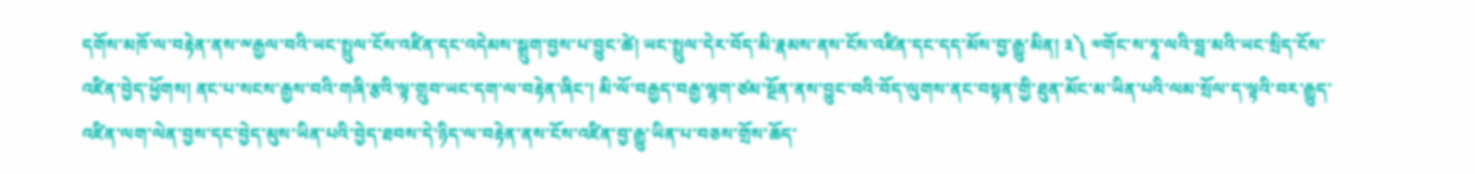དགོས་མཁོ་ལ་བརྟེན་ནས་ྋརྒྱལ་བའི་ཡང་སྤྲུལ་ངོས་འཛིན་དང་འདེམས་སྒྲུག་བྱས་པ་བྱུང་ཚེ། ཡང་སྤྲུལ་དེར་བོད་མི་རྣམས་ནས་ངོས་འཛིན་དང་དད་མོས་བྱ་རྒྱུ་མིན། ༣༽ ༧གོང་ས་ཏཱ་ལའི་བླ་མའི་ཡང་སྲིད་ངོས་འཛིན་བྱེད་ཕྱོགས། ནང་པ་སངས་རྒྱས་བའི་གཞི་རྩའི་ལྟ་གྲུབ་ཡང་དག་ལ་བརྟེན་ཞིང་། མི་ལོ་བརྒྱད་བརྒྱ་ལྷག་ཙམ་སྔོན་ནས་བྱུང་བའི་བོད་ལུགས་ནང་བསྟན་གྱི་ཐུན་མོང་མ་ཡིན་པའི་ལམ་སྲོལ་ད་ལྟའི་བར་རྒྱུད་འཛིན་ལག་ལེན་བྱས་དང་བྱེད་མུས་ཡིན་པའི་བྱེད་ཐབས་དེ་ཉིད་ལ་བརྟེན་ནས་ངོས་འཛིན་བྱ་རྒྱུ་ཡིན་པ་བཅས་གྲོས་ཆོད་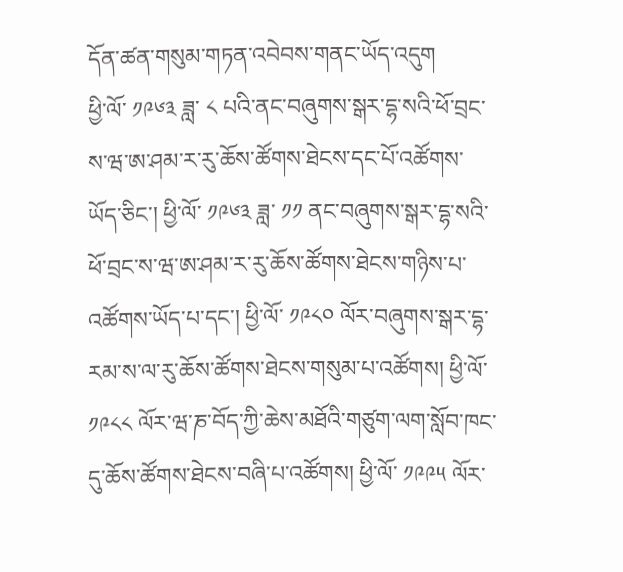དོན་ཚན་གསུམ་གཏན་འབེབས་གནང་ཡོད་འདུག
ཕྱི་ལོ་ ༡༩༦༣ ཟླ་ ༨ པའི་ནང་བཞུགས་སྒར་དྷ་སའི་ཕོ་བྲང་ས་ཝ་ཨ་ཤམ་ར་རུ་ཆོས་ཚོགས་ཐེངས་དང་པོ་འཚོགས་ཡོད་ཅིང་། ཕྱི་ལོ་ ༡༩༦༣ ཟླ་ ༡༡ ནང་བཞུགས་སྒར་དྷ་སའི་ཕོ་བྲང་ས་ཝ་ཨ་ཤམ་ར་རུ་ཆོས་ཚོགས་ཐེངས་གཉིས་པ་འཚོགས་ཡོད་པ་དང་། ཕྱི་ལོ་ ༡༩༨༠ ལོར་བཞུགས་སྒར་དྷ་རམ་ས་ལ་རུ་ཆོས་ཚོགས་ཐེངས་གསུམ་པ་འཚོགས། ཕྱི་ལོ་ ༡༩༨༨ ལོར་ཝ་ཎ་བོད་ཀྱི་ཆེས་མཐོའི་གཙུག་ལག་སློབ་ཁང་དུ་ཆོས་ཚོགས་ཐེངས་བཞི་པ་འཚོགས། ཕྱི་ལོ་ ༡༩༩༥ ལོར་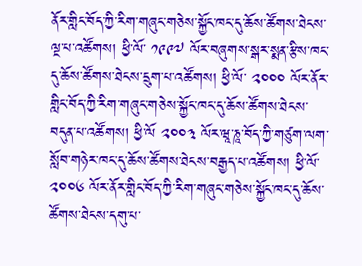ནོར་གླིང་བོད་ཀྱི་རིག་གཞུང་གཅེས་སྐྱོང་ཁང་དུ་ཆོས་ཚོགས་ཐེངས་ལྔ་པ་འཚོགས། ཕྱི་ལོ་ ༡༩༩༧ ལོར་བཞུགས་སྒར་སྨན་རྩིས་ཁང་དུ་ཆོས་ཚོགས་ཐེངས་དྲུག་པ་འཚོགས། ཕྱི་ལོ་ ༢༠༠༠ ལོར་ནོར་གླིང་བོད་ཀྱི་རིག་གཞུང་གཅེས་སྐྱོང་ཁང་དུ་ཆོས་ཚོགས་ཐེངས་བདུན་པ་འཚོགས། ཕྱི་ལོ ༢༠༠༣ ལོར་ཝཱ་ཎཱ་བོད་ཀྱི་གཙུག་ལག་སློབ་གཉེར་ཁང་དུ་ཆོས་ཚོགས་ཐེངས་བརྒྱད་པ་འཚོགས། ཕྱི་ལོ་ ༢༠༠༦ ལོར་ནོར་གླིང་བོད་ཀྱི་རིག་གཞུང་གཅེས་སྐྱོང་ཁང་དུ་ཆོས་ཚོགས་ཐེངས་དགུ་པ་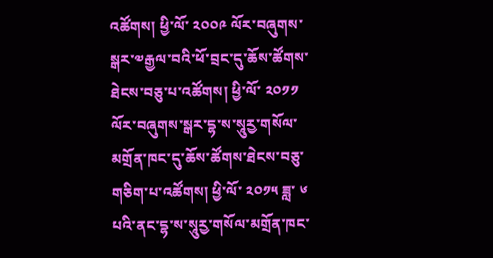འཚོགས། ཕྱི་ལོ་ ༢༠༠༩ ལོར་བཞུགས་སྒར་༧རྒྱལ་བའི་ཕོ་བྲང་དུ་ཆོས་ཚོགས་ཐེངས་བཅུ་པ་འཚོགས། ཕྱི་ལོ་ ༢༠༡༡ ལོར་བཞུགས་སྒར་དྷ་ས་སཱུརྱ་གསོལ་མགྲོན་ཁང་དུ་ཆོས་ཚོགས་ཐེངས་བཅུ་གཅིག་པ་འཚོགས། ཕྱི་ལོ་ ༢༠༡༥ ཟླ་ ༦ པའི་ནང་དྷ་ས་སཱུརྱ་གསོལ་མགྲོན་ཁང་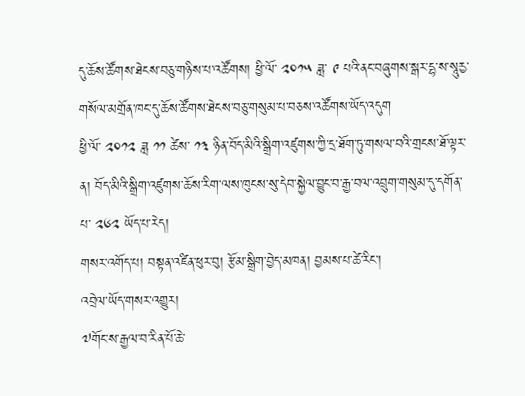དུ་ཆོས་ཚོགས་ཐེངས་བཅུ་གཉིས་པ་འཚོགས། ཕྱི་ལོ་ ༢༠༡༥ ཟླ་ ༩ པའི་ནང་བཞུགས་སྒར་དྷ་ས་སཱུརྱ་གསོལ་མགྲོན་ཁང་དུ་ཆོས་ཚོགས་ཐེངས་བཅུ་གསུམ་པ་བཅས་འཚོགས་ཡོད་འདུག
ཕྱི་ལོ་ ༢༠༡༢ ཟླ ༡༡ ཚེས་ ༡༣ ཉིན་བོད་མིའི་སྒྲིག་འཛུགས་ཀྱི་དྲ་ཐོག་ཏུ་གསལ་བའི་གྲངས་ཐོ་ལྟར་ན། བོད་མིའི་སྒྲིག་འཛུགས་ཆོས་རིག་ལས་ཁུངས་སུ་དེབ་སྐྱེལ་བྱུང་བ་རྒྱ་བལ་འབྲུག་གསུམ་དུ་དགོན་པ་ ༢༦༢ ཡོད་པ་རེད།
གསར་འགོད་པ། བསྟན་འཛིན་ཕུར་བུ། རྩོམ་སྒྲིག་བྱེད་མཁན། བྱམས་པ་ཚེ་རིང་།
འབྲེལ་ཡོད་གསར་འགྱུར།
༧གོང་ས་རྒྱལ་བ་རིན་པོ་ཆེ་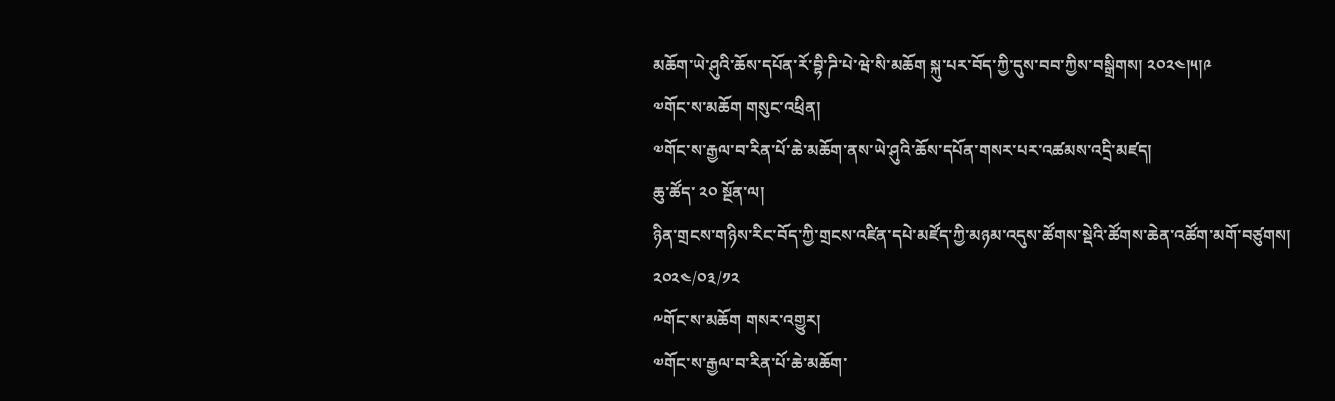མཆོག་ཡེ་ཤུའི་ཆོས་དཔོན་རོ་བྷི་ཌི་པེ་ཝེ་སི་མཆོག སྐུ་པར་བོད་ཀྱི་དུས་བབ་ཀྱིས་བསྒྲིགས། ༢༠༢༤།༥།༩
༧གོང་ས་མཆོག གསུང་འཕྲིན།
༧གོང་ས་རྒྱལ་བ་རིན་པོ་ཆེ་མཆོག་ནས་ཡེ་ཤུའི་ཆོས་དཔོན་གསར་པར་འཚམས་འདྲི་མཛད།
ཆུ་ཚོད་ ༢༠ སྔོན་ལ།
ཉིན་གྲངས་གཉིས་རིང་བོད་ཀྱི་གྲངས་འཛིན་དཔེ་མཛོད་ཀྱི་མཉམ་འདུས་ཚོགས་སྡེའི་ཚོགས་ཆེན་འཚོག་མགོ་བཙུགས།
༢༠༢༤/༠༣/༡༢
༸གོང་ས་མཆོག གསར་འགྱུར།
༧གོང་ས་རྒྱལ་བ་རིན་པོ་ཆེ་མཆོག་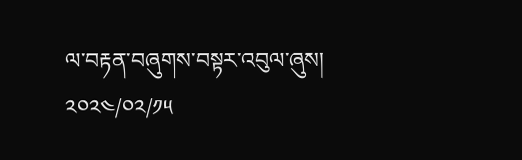ལ་བརྟན་བཞུགས་བསྟར་འབུལ་ཞུས།
༢༠༢༤/༠༢/༡༥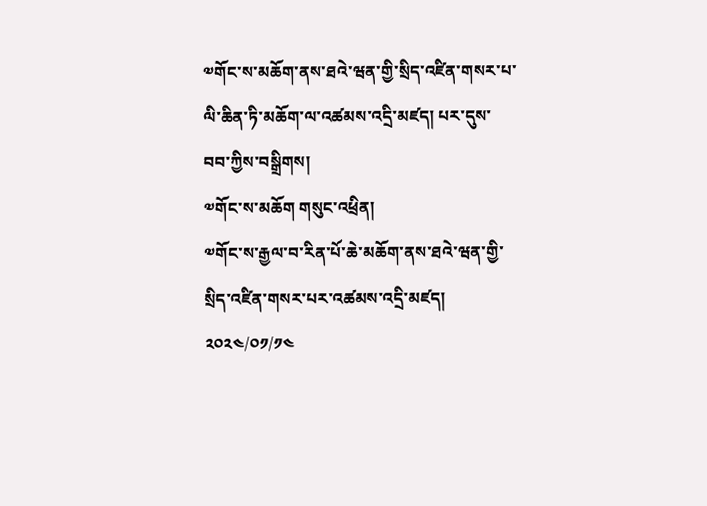༧གོང་ས་མཆོག་ནས་ཐའེ་ཝན་གྱི་སྲིད་འཛིན་གསར་པ་ལི་ཆིན་ཏི་མཆོག་ལ་འཚམས་འདྲི་མཛད། པར་དུས་བབ་ཀྱིས་བསྒྲིགས།
༧གོང་ས་མཆོག གསུང་འཕྲིན།
༧གོང་ས་རྒྱལ་བ་རིན་པོ་ཆེ་མཆོག་ནས་ཐའེ་ཝན་གྱི་སྲིད་འཛིན་གསར་པར་འཚམས་འདྲི་མཛད།
༢༠༢༤/༠༡/༡༤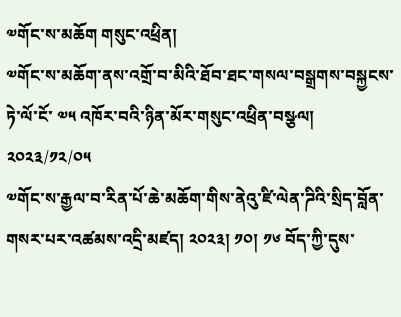༧གོང་ས་མཆོག གསུང་འཕྲིན།
༧གོང་ས་མཆོག་ནས་འགྲོ་བ་མིའི་ཐོབ་ཐང་གསལ་བསྒྲགས་བསྐྱངས་ཏེ་ལོ་ངོ་ ༧༥ འཁོར་བའི་ཉིན་མོར་གསུང་འཕྲིན་བསྩལ།
༢༠༢༣/༡༢/༠༥
༧གོང་ས་རྒྱལ་བ་རིན་པོ་ཆེ་མཆོག་གིས་ནེའུ་ཛི་ལེན་ཌིའི་སྲིད་བློན་གསར་པར་འཚམས་འདྲི་མཛད། ༢༠༢༣། ༡༠། ༡༦ བོད་ཀྱི་དུས་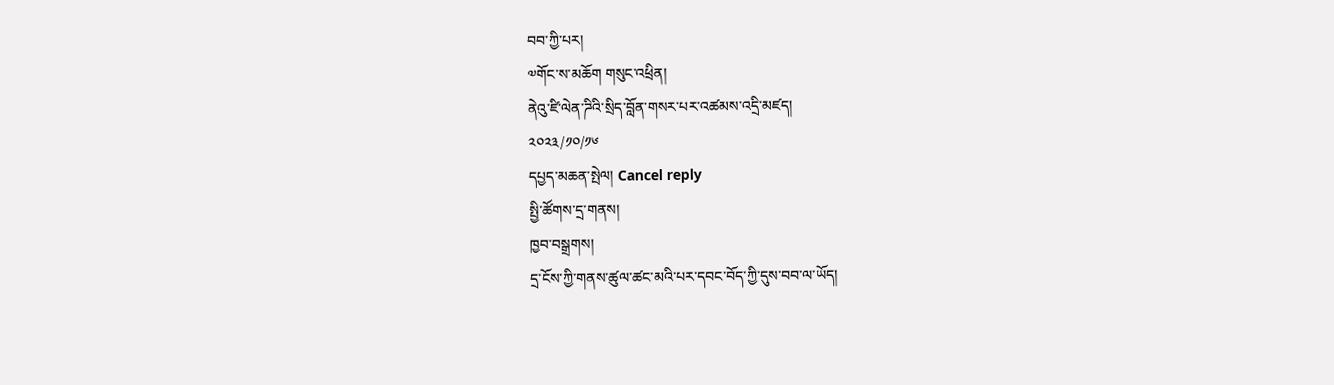བབ་ཀྱི་པར།
༧གོང་ས་མཆོག གསུང་འཕྲིན།
ནེའུ་ཛི་ལེན་ཌིའི་སྲིད་བློན་གསར་པར་འཚམས་འདྲི་མཛད།
༢༠༢༣/༡༠/༡༦
དཔྱད་མཆན་སྤེལ། Cancel reply
སྤྱི་ཚོགས་དྲ་གནས།
ཁྱབ་བསྒྲགས།
དྲ་ངོས་ཀྱི་གནས་ཚུལ་ཚང་མའི་པར་དབང་བོད་ཀྱི་དུས་བབ་ལ་ཡོད།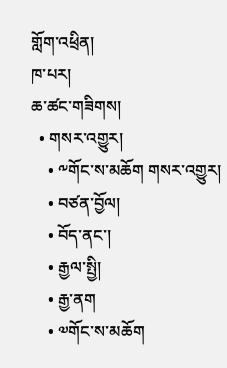གློག་འཕྲིན།
ཁ་པར།
ཆ་ཚང་གཟིགས།
  • གསར་འགྱུར།
    • ༸གོང་ས་མཆོག གསར་འགྱུར།
    • བཙན་བྱོལ།
    • བོད་ནང་།
    • རྒྱལ་སྤྱི།
    • རྒྱ་ནག
    • ༧གོང་ས་མཆོག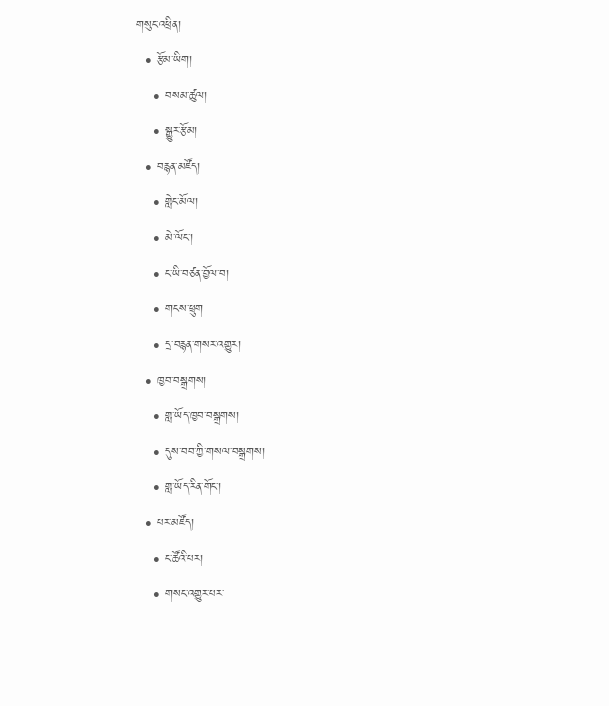གསུང་འཕྲིན།
  • རྩོམ་ཡིག།
    • བསམ་ཚུལ།
    • སྒྱུར་རྩོམ།
  • བརྙན་མཛོད།
    • གླེང་མོལ།
    • མེ་ལོང་།
    • ང་ཡི་བཙན་བྱོལ་བ།
    • གངས་ཕྲུག
    • དྲ་བརྙན་གསར་འགྱུར།
  • ཁྱབ་བསྒྲགས།
    • གླ་ཡོད་ཁྱབ་བསྒྲགས།
    • དུས་བབ་ཀྱི་གསལ་བསྒྲགས།
    • གླ་ཡོད་རིན་གོང་།
  • པར་མཛོད།
    • ང་ཚོའི་པར།
    • གསང་འགྱུར་པར་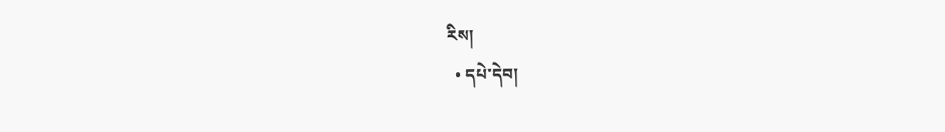རིས།
  • དཔེ་དེབ།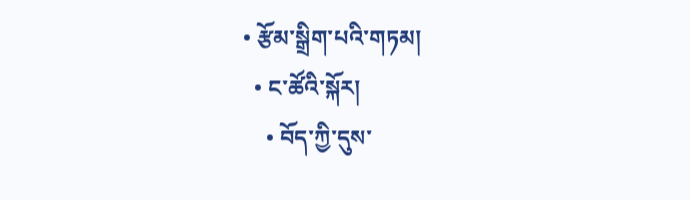• རྩོམ་སྒྲིག་པའི་གཏམ།
  • ང་ཚོའི་སྐོར།
    • བོད་ཀྱི་དུས་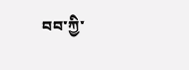བབ་ཀྱི་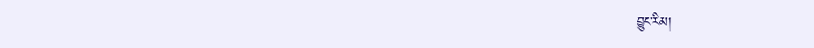བྱུང་རིམ།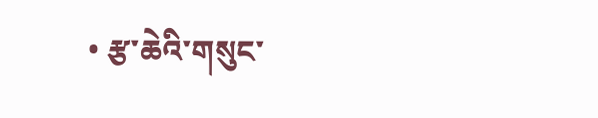• རྩ་ཆེའི་གསུང་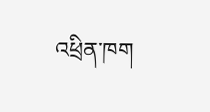འཕྲིན་ཁག